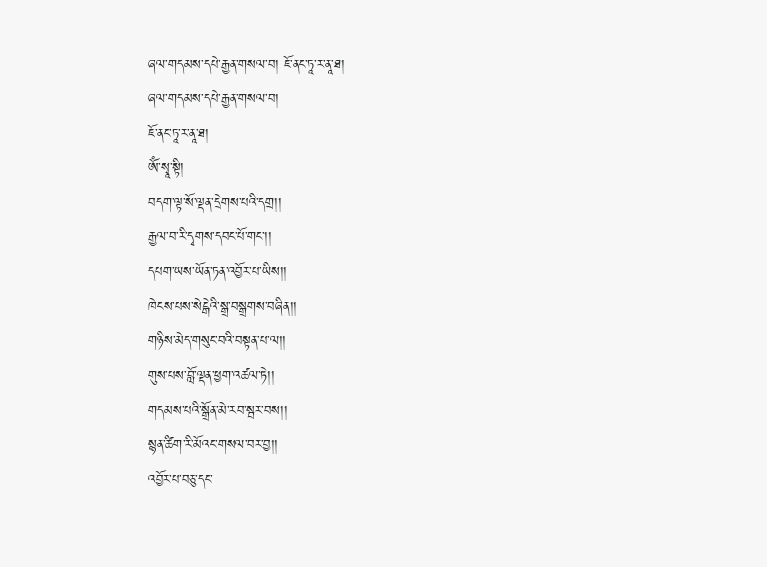ཞལ་གདམས་དཔེ་རྒྱན་གསལ་བ། ཇོ་ནང་ཏཱ་ར་ནཱ་ཐ།
ཞལ་གདམས་དཔེ་རྒྱན་གསལ་བ།
ཇོ་ནང་ཏཱ་ར་ནཱ་ཐ།
ཨོཾ་སྭཱ་སྟི།
བདག་ལྟ་སོ་ལྡན་དྲེགས་པའི་དགྲ།།
རྒྱལ་བ་རི་དྭགས་དབང་པོ་གང་།།
དཔག་ཡས་ཡོན་ཏན་འབྱོར་པ་ཡིས།།
ཁེངས་པས་སེངྒེའི་སྒྲ་བསྒྲགས་བཞིན།།
གཉིས་མེད་གསུང་བའི་བསྟན་པ་ལ།།
གུས་པས་བློ་ལྡན་ཕྱག་འཚལ་ཏེ།།
གདམས་པའི་སྒྲོན་མེ་རབ་སྦར་བས།།
སྙན་ཚིག་རི་མོའང་གསལ་བར་བྱ།།
འབྱོར་པ་བཅུ་དང་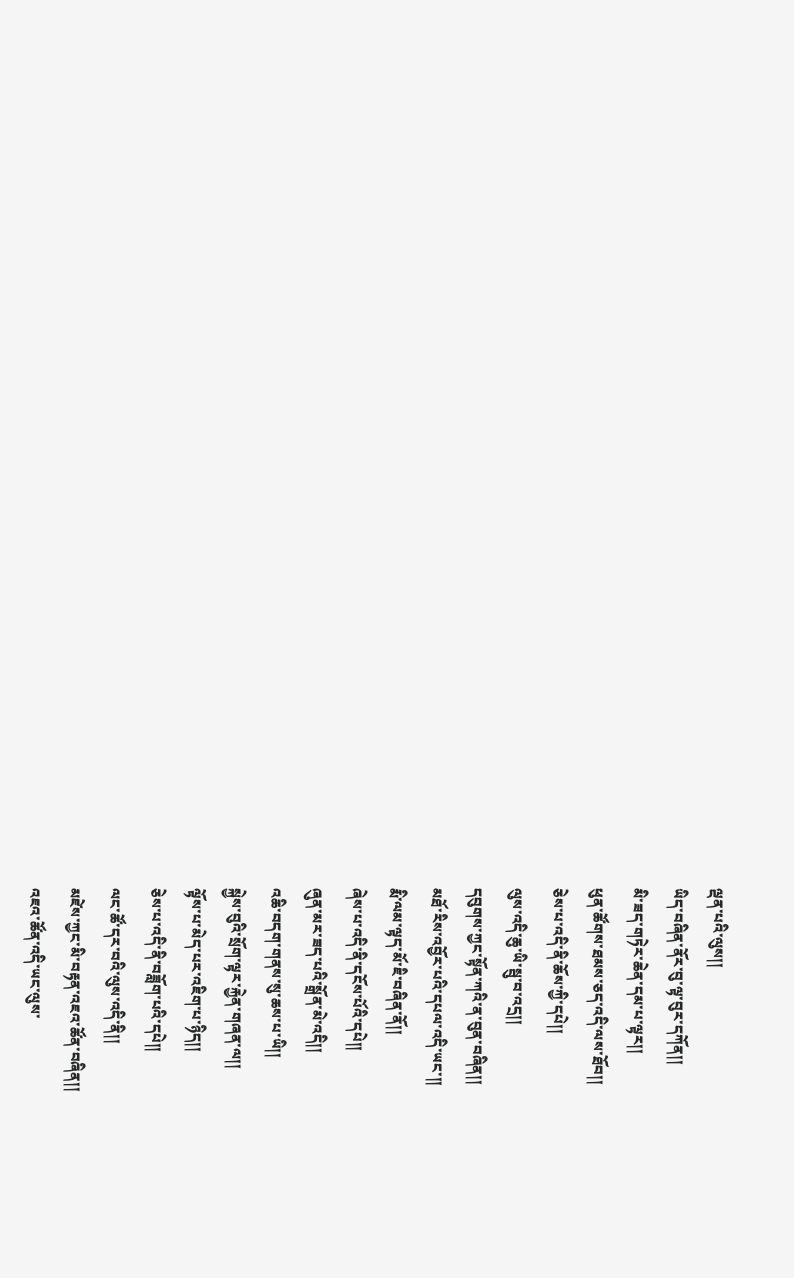ལྡན་པའི་ལུས།།
ཡིད་བཞིན་ནོར་བུ་ལྟ་བུར་དཀོན།།
མི་ཟད་གཏེར་ཆེན་དམ་པ་ལྟར།།
ཕུན་ཚོགས་ཐམས་ཅད་འདི་ལས་ཐོབ།།
ཅེས་པ་འདི་ནི་ཆོས་ཀྱི་དཔེ།།
ལུས་འདི་ཆུ་ཡི་སྦུ་བ་འདྲ།།
དབུགས་ཀྱང་སྟོན་ཀའི་ན་བུན་བཞིན།།
མཐོ་རིས་འབྱོར་པའི་དཔལ་འདི་ཡང་།།
རྨི་ལམ་ལྟད་མོ་ཇི་བཞིན་ནོ།།
ཞེས་པ་འདི་ནི་དངོས་པོའི་དཔེ།།
ཞུན་མར་ཟད་པའི་སྒྲོན་མེ་འདི།།
འཆི་བདག་གནས་སུ་ཆས་པ་ཡི།།
སྐྱེས་བུའི་སྲོག་ལྟར་རྐྱེན་གཞན་ལ།།
ལྟོས་པ་མེད་པར་འཇིག་པ་ཉིད།།
ཅེས་པ་འདི་ནི་བཟློག་པའི་དཔེ།།
ལང་ཚོ་དར་བའི་ལུས་འདི་ནི།།
མཛེས་ཀྱང་མི་བརྟན་འཇའ་ཚོན་བཞིན།།
འཇའ་ཚོན་འདི་ཡང་ལུས་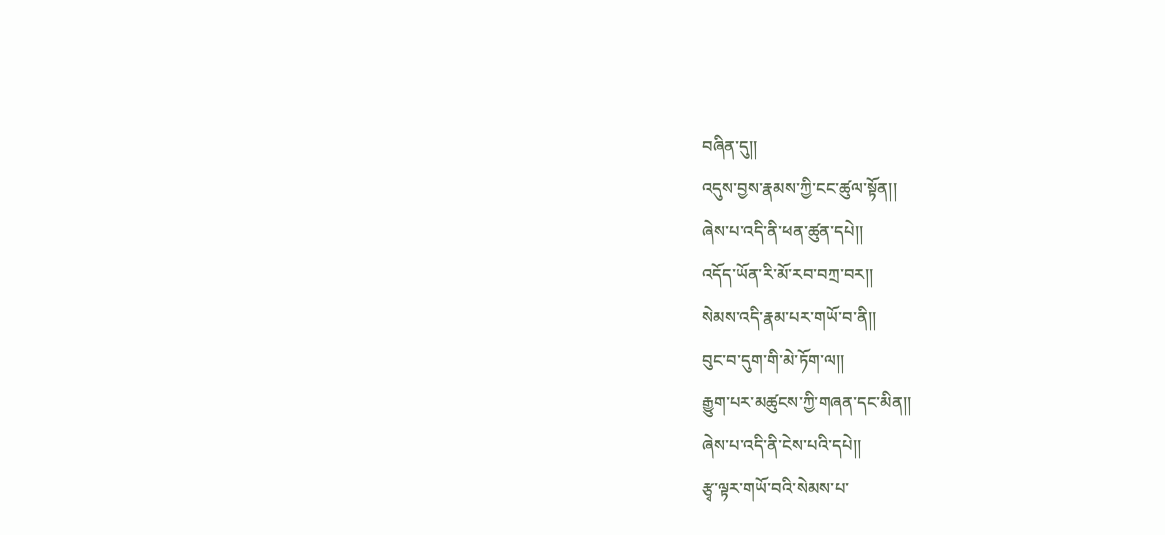བཞིན་དུ།།
འདུས་བྱས་རྣམས་ཀྱི་ངང་ཚུལ་སྟོན།།
ཞེས་པ་འདི་ནི་ཕན་ཚུན་དཔེ།།
འདོད་ཡོན་རི་མོ་རབ་བཀྲ་བར།།
སེམས་འདི་རྣམ་པར་གཡོ་བ་ནི།།
བུང་བ་དུག་གི་མེ་ཏོག་ལ།།
རྒྱུག་པར་མཚུངས་ཀྱི་གཞན་དང་མིན།།
ཞེས་པ་འདི་ནི་ངེས་པའི་དཔེ།།
རྩྭ་ལྟར་གཡོ་བའི་སེམས་པ་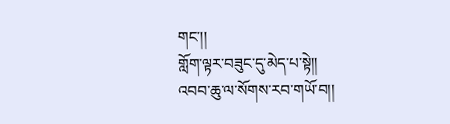གང་།།
གློག་ལྟར་བཟུང་དུ་མེད་པ་སྟེ།།
འབབ་ཆུ་ལ་སོགས་རབ་གཡོ་བ།།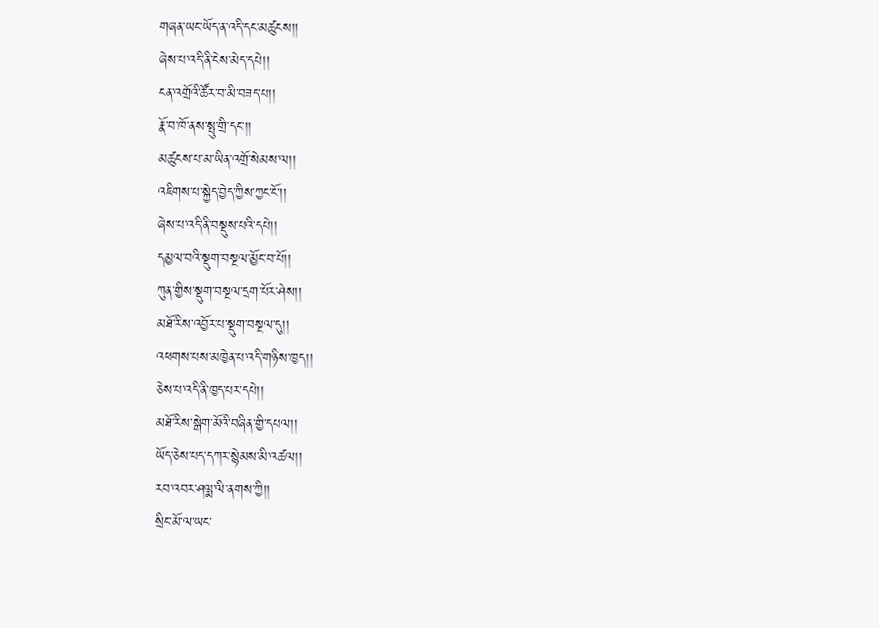གཞན་ཡང་ཡོད་ན་འདི་དང་མཚུངས།།
ཞེས་པ་འདི་ནི་ངེས་མེད་དཔེ།།
ངན་འགྲོའི་ཚོར་བ་མི་བཟད་པ།།
རྣོ་བ་ཁོ་ནས་སྤུ་གྲི་དང་།།
མཚུངས་པ་མ་ཡིན་འགྲོ་སེམས་ལ།།
འཇིགས་པ་སྐྱེད་བྱེད་ཀྱིས་ཀྱང་ངོ་།།
ཞེས་པ་འདི་ནི་བསྡུས་པའི་དཔེ།།
དམྱལ་བའི་སྡུག་བསྔལ་མྱོང་བ་པོ།།
ཀུན་གྱིས་སྡུག་བསྔལ་དྲག་པོར་ཤེས།།
མཐོ་རིས་འབྱོར་པ་སྡུག་བསྔལ་དུ།།
འཕགས་པས་མཁྱེན་པ་འདི་གཉིས་ཁྱད།།
ཅེས་པ་འདི་ནི་ཁྱད་པར་དཔེ།།
མཐོ་རིས་སྒེག་མོའི་བཞིན་གྱི་དཔལ།།
ཡོད་ཅེས་པད་དཀར་སྙེམས་མི་འཚལ།།
རབ་འབར་ཤལྨ་ལི་ནགས་ཀྱི།།
སྲིང་མོ་ལ་ཡང་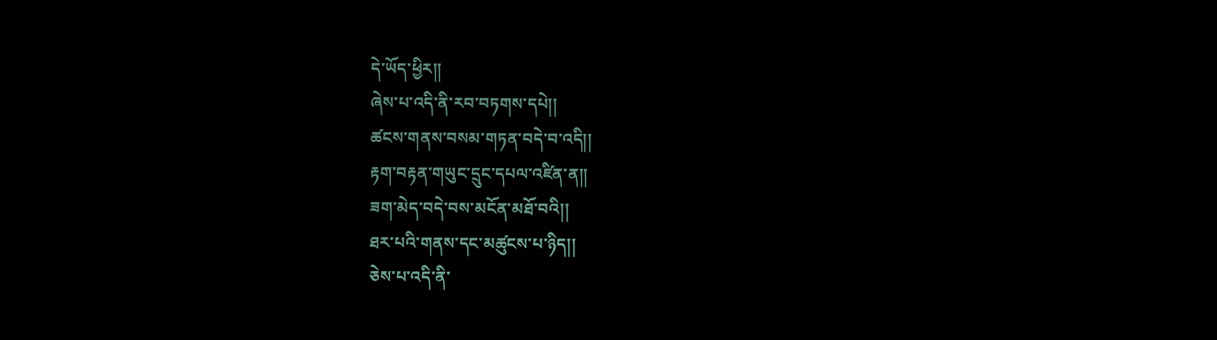དེ་ཡོད་ཕྱིར།།
ཞེས་པ་འདི་ནི་རབ་བཏགས་དཔེ།།
ཚངས་གནས་བསམ་གཏན་བདེ་བ་འདི།།
རྟག་བརྟན་གཡུང་དྲུང་དཔལ་འཛིན་ན།།
ཟག་མེད་བདེ་བས་མངོན་མཐོ་བའི།།
ཐར་པའི་གནས་དང་མཚུངས་པ་ཉིད།།
ཅེས་པ་འདི་ནི་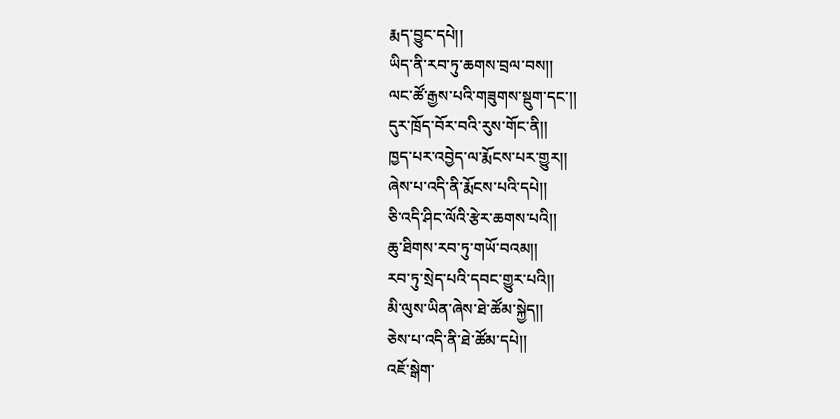རྨད་བྱུང་དཔེ།།
ཡིད་ནི་རབ་ཏུ་ཆགས་བྲལ་བས།།
ལང་ཚོ་རྒྱས་པའི་གཟུགས་སྡུག་དང་།།
དུར་ཁྲོད་བོར་བའི་རུས་གོང་ནི།།
ཁྱད་པར་འབྱེད་ལ་རྨོངས་པར་གྱུར།།
ཞེས་པ་འདི་ནི་རྨོངས་པའི་དཔེ།།
ཅི་འདི་ཤིང་ལོའི་རྩེར་ཆགས་པའི།།
ཆུ་ཐིགས་རབ་ཏུ་གཡོ་བའམ།།
རབ་ཏུ་སྲེད་པའི་དབང་གྱུར་པའི།།
མི་ལུས་ཡིན་ཞེས་ཐེ་ཚོམ་སྐྱེད།།
ཅེས་པ་འདི་ནི་ཐེ་ཚོམ་དཔེ།།
འཇོ་སྒེག་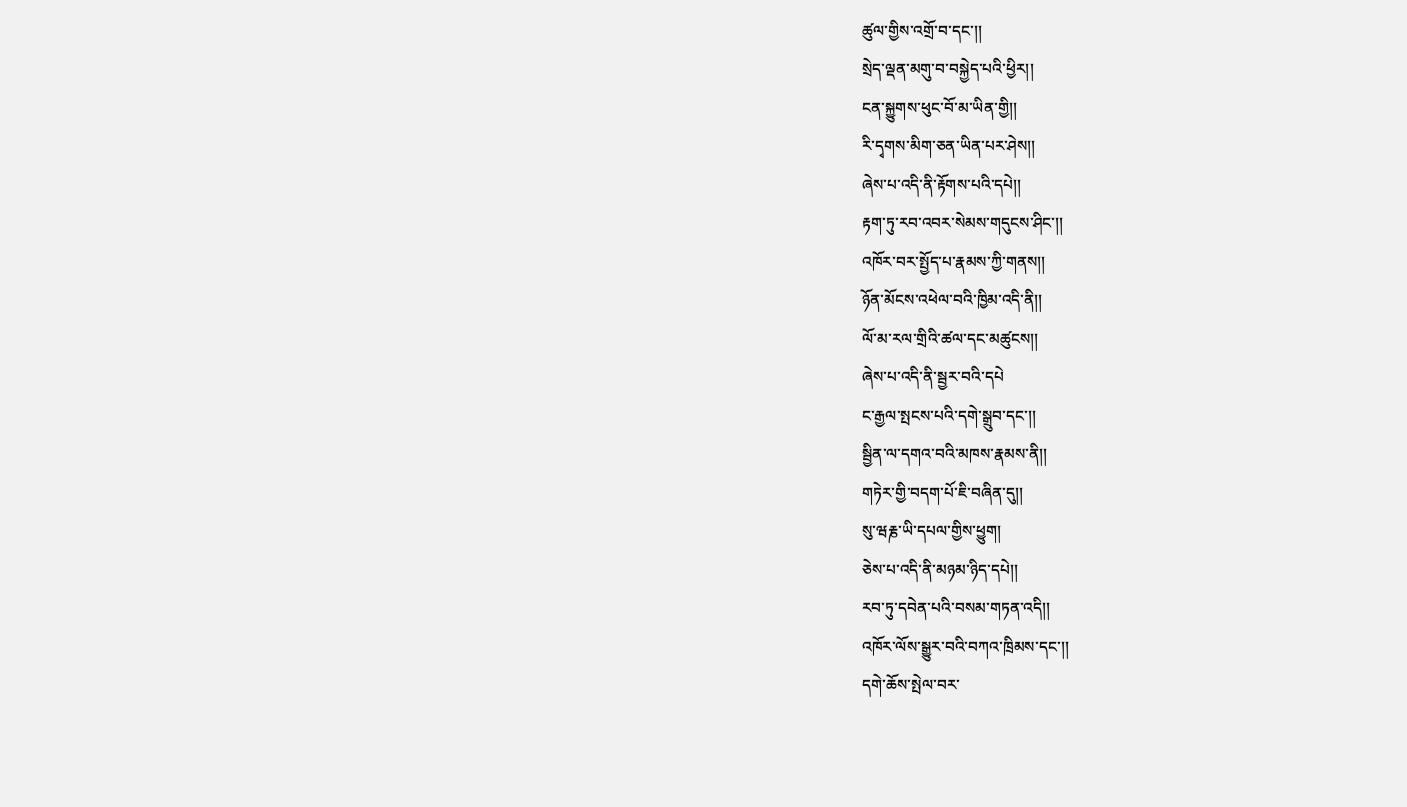ཚུལ་གྱིས་འགྲོ་བ་དང་།།
སྲེད་ལྡན་མགུ་བ་བསྐྱེད་པའི་ཕྱིར།།
ངན་སྐྱུགས་ཕུང་བོ་མ་ཡིན་གྱི།།
རི་དྭགས་མིག་ཅན་ཡིན་པར་ཤེས།།
ཞེས་པ་འདི་ནི་རྟོགས་པའི་དཔེ།།
རྟག་ཏུ་རབ་འབར་སེམས་གདུངས་ཤིང་།།
འཁོར་བར་སྤྱོད་པ་རྣམས་ཀྱི་གནས།།
ཉོན་མོངས་འཕེལ་བའི་ཁྱིམ་འདི་ནི།།
ལོ་མ་རལ་གྲིའི་ཚལ་དང་མཚུངས།།
ཞེས་པ་འདི་ནི་སྦྱར་བའི་དཔེ
ང་རྒྱལ་སྤངས་པའི་དགེ་སྒྲུབ་དང་།།
སྦྱིན་ལ་དགའ་བའི་མཁས་རྣམས་ནི།།
གཏེར་གྱི་བདག་པོ་ཇི་བཞིན་དུ།།
སུ་ཝརྞ་ཡི་དཔལ་གྱིས་ཕྱུག།
ཅེས་པ་འདི་ནི་མཉམ་ཉིད་དཔེ།།
རབ་ཏུ་དབེན་པའི་བསམ་གཏན་འདི།།
འཁོར་ལོས་སྒྱུར་བའི་བཀའ་ཁྲིམས་དང་།།
དགེ་ཆོས་སྤེལ་བར་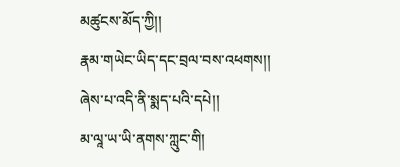མཚུངས་མོད་ཀྱི།།
རྣམ་གཡེང་ཡིད་དང་བྲལ་བས་འཕགས།།
ཞེས་པ་འདི་ནི་སྨད་པའི་དཔེ།།
མ་ལཱ་ཡ་ཡི་ནགས་ཀླུང་གི།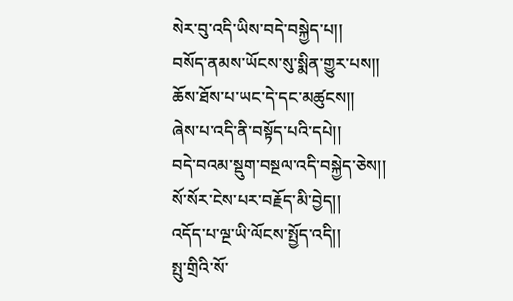སེར་བུ་འདི་ཡིས་བདེ་བསྐྱེད་པ།།
བསོད་ནམས་ཡོངས་སུ་སྨིན་གྱུར་པས།།
ཆོས་ཐོས་པ་ཡང་དེ་དང་མཚུངས།།
ཞེས་པ་འདི་ནི་བསྟོད་པའི་དཔེ།།
བདེ་བའམ་སྡུག་བསྔལ་འདི་བསྐྱེད་ཅེས།།
སོ་སོར་ངེས་པར་བརྗོད་མི་བྱེད།།
འདོད་པ་ལྔ་ཡི་ལོངས་སྤྱོད་འདི།།
སྤུ་གྲིའི་སོ་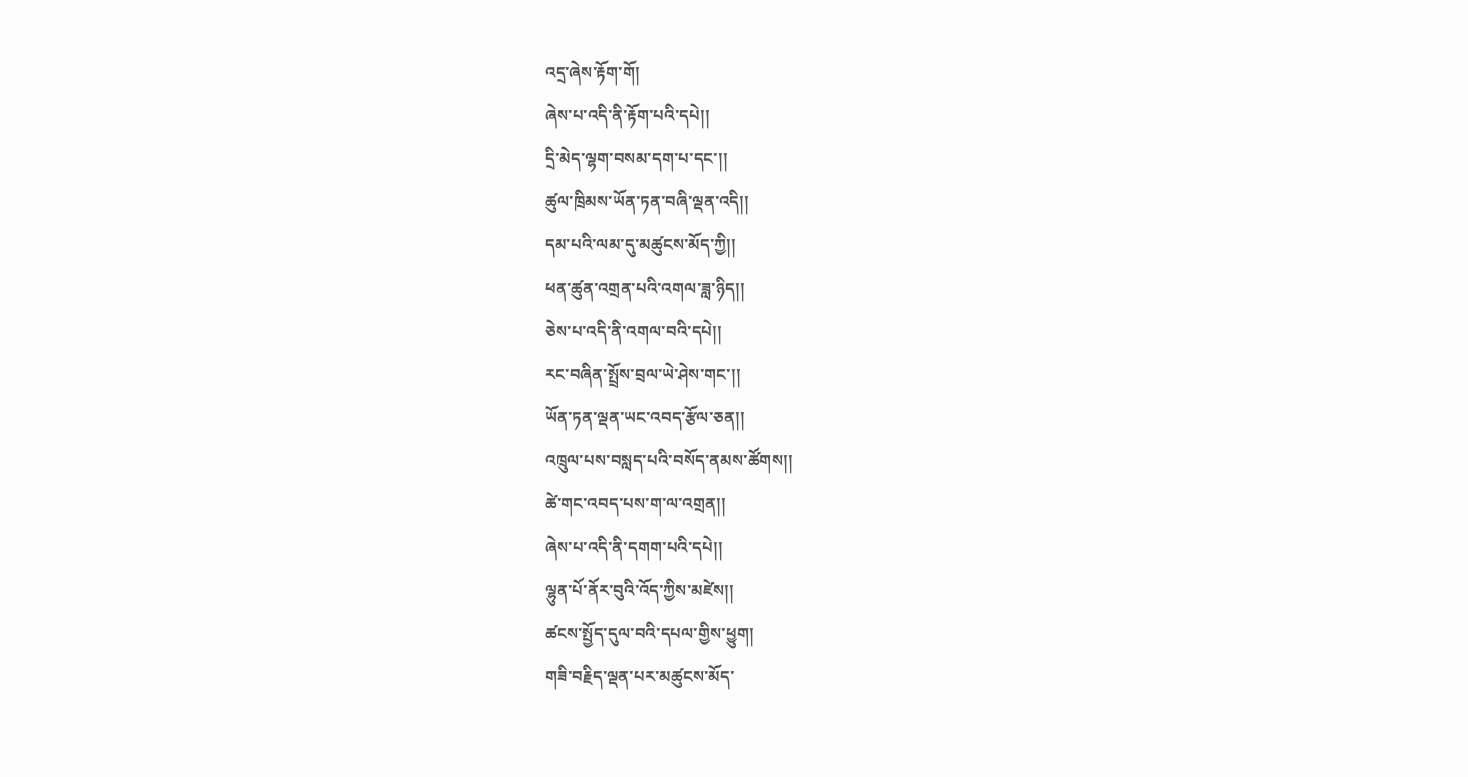འདྲ་ཞེས་རྟོག་གོ།
ཞེས་པ་འདི་ནི་རྟོག་པའི་དཔེ།།
དྲི་མེད་ལྷག་བསམ་དག་པ་དང་།།
ཚུལ་ཁྲིམས་ཡོན་ཏན་བཞི་ལྡན་འདི།།
དམ་པའི་ལམ་དུ་མཚུངས་མོད་ཀྱི།།
ཕན་ཚུན་འགྲན་པའི་འགལ་ཟླ་ཉིད།།
ཅེས་པ་འདི་ནི་འགལ་བའི་དཔེ།།
རང་བཞིན་སྤྲོས་བྲལ་ཡེ་ཤེས་གང་།།
ཡོན་ཏན་ལྡན་ཡང་འབད་རྩོལ་ཅན།།
འཁྲུལ་པས་བསླད་པའི་བསོད་ནམས་ཚོགས།།
ཚེ་གང་འབད་པས་ག་ལ་འགྲན།།
ཞེས་པ་འདི་ནི་དགག་པའི་དཔེ།།
ལྷུན་པོ་ནོར་བུའི་འོད་ཀྱིས་མཛེས།།
ཚངས་སྤྱོད་དུལ་བའི་དཔལ་གྱིས་ཕྱུག།
གཟི་བརྗིད་ལྡན་པར་མཚུངས་མོད་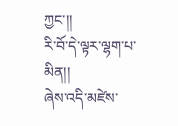ཀྱང་།།
རི་བོ་དེ་ལྟར་ལྷག་པ་མིན།།
ཞེས་འདི་མཛེས་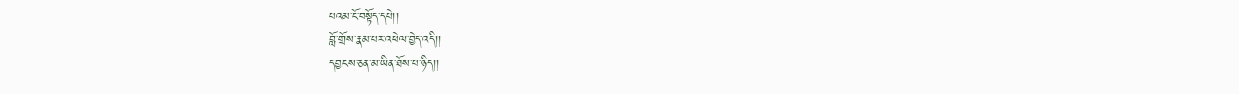པའམ་ངོ་བསྟོད་དཔེ།།
བློ་གྲོས་རྣམ་པར་འཕེལ་བྱེད་འདི།།
དབྱངས་ཅན་མ་ཡིན་ཐོས་པ་ཉིད།།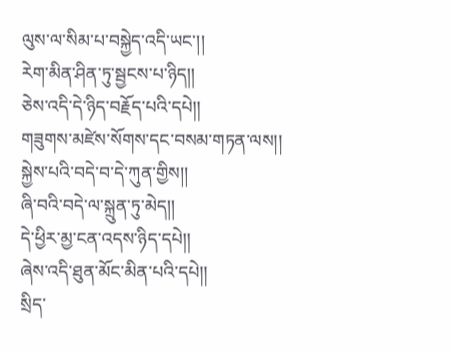ལུས་ལ་སིམ་པ་བསྐྱེད་འདི་ཡང་།།
རེག་མིན་ཤིན་ཏུ་སྦྱངས་པ་ཉིད།།
ཅེས་འདི་དེ་ཉིད་བརྗོད་པའི་དཔེ།།
གཟུགས་མཛེས་སོགས་དང་བསམ་གཏན་ལས།།
སྐྱེས་པའི་བདེ་བ་དེ་ཀུན་གྱིས།།
ཞི་བའི་བདེ་ལ་སྐྲུན་ཏུ་མེད།།
དེ་ཕྱིར་མྱ་ངན་འདས་ཉིད་དཔེ།།
ཞེས་འདི་ཐུན་མོང་མིན་པའི་དཔེ།།
སྲིད་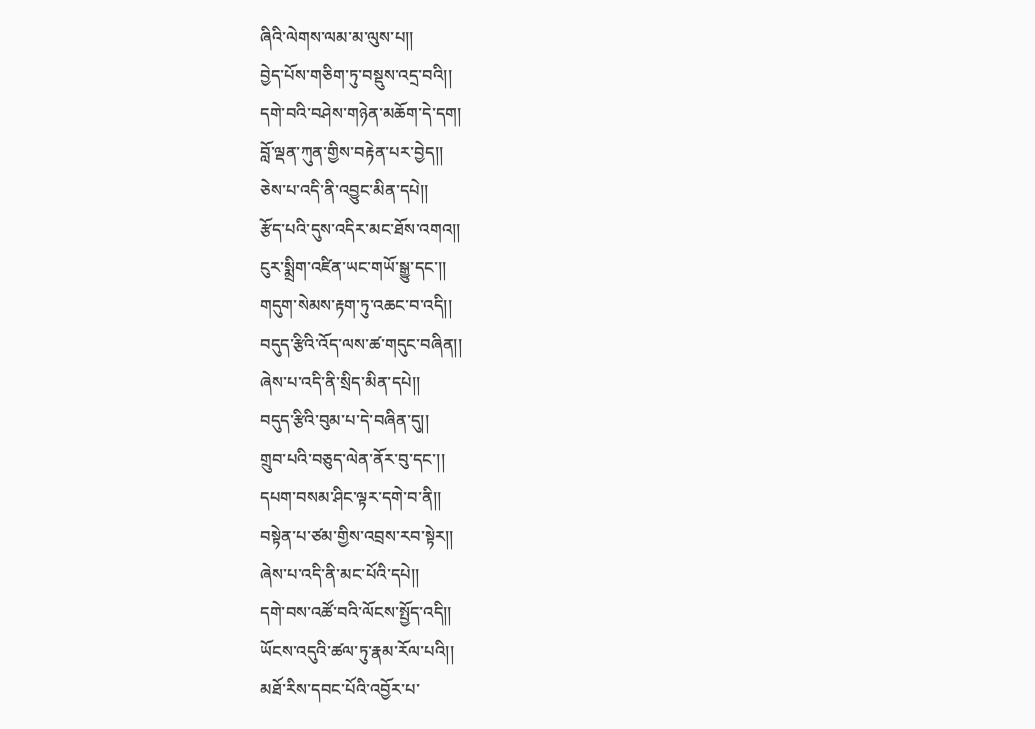ཞིའི་ལེགས་ལམ་མ་ལུས་པ།།
བྱེད་པོས་གཅིག་ཏུ་བསྡུས་འདྲ་བའི།།
དགེ་བའི་བཤེས་གཉེན་མཆོག་དེ་དག།
བློ་ལྡན་ཀུན་གྱིས་བརྟེན་པར་བྱེད།།
ཅེས་པ་འདི་ནི་འབྱུང་མིན་དཔེ།།
རྩོད་པའི་དུས་འདིར་མང་ཐོས་འགའ།།
ངུར་སྨྲིག་འཛིན་ཡང་གཡོ་སྒྱུ་དང་།།
གདུག་སེམས་རྟག་ཏུ་འཆང་བ་འདི།།
བདུད་རྩིའི་འོད་ལས་ཚ་གདུང་བཞིན།།
ཞེས་པ་འདི་ནི་སྲིད་མིན་དཔེ།།
བདུད་རྩིའི་བུམ་པ་དེ་བཞིན་དུ།།
གྲུབ་པའི་བཅུད་ལེན་ནོར་བུ་དང་།།
དཔག་བསམ་ཤིང་ལྟར་དགེ་བ་ནི།།
བསྟེན་པ་ཙམ་གྱིས་འབྲས་རབ་སྟེར།།
ཞེས་པ་འདི་ནི་མང་པོའི་དཔེ།།
དགེ་བས་འཚོ་བའི་ལོངས་སྤྱོད་འདི།།
ཡོངས་འདུའི་ཚལ་ཏུ་རྣམ་རོལ་པའི།།
མཐོ་རིས་དབང་པོའི་འབྱོར་པ་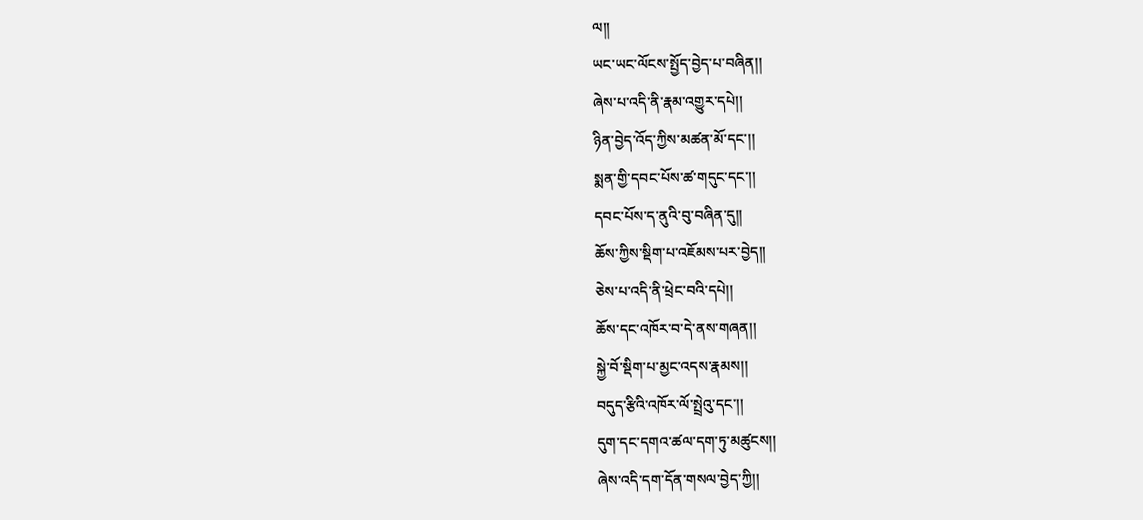ལ།།
ཡང་ཡང་ལོངས་སྤྱོད་བྱེད་པ་བཞིན།།
ཞེས་པ་འདི་ནི་རྣམ་འགྱུར་དཔེ།།
ཉིན་བྱེད་འོད་ཀྱིས་མཚན་མོ་དང་།།
སྨན་གྱི་དབང་པོས་ཚ་གདུང་དང་།།
དབང་པོས་ད་ནུའི་བུ་བཞིན་དུ།།
ཆོས་ཀྱིས་སྡིག་པ་འཇོམས་པར་བྱེད།།
ཅེས་པ་འདི་ནི་ཕྲེང་བའི་དཔེ།།
ཆོས་དང་འཁོར་བ་དེ་ནས་གཞན།།
སྐྱེ་བོ་སྡིག་པ་མྱང་འདས་རྣམས།།
བདུད་རྩིའི་འཁོར་ལོ་སྤྲེའུ་དང་།།
དུག་དང་དགའ་ཚལ་དག་ཏུ་མཚུངས།།
ཞེས་འདི་དག་དོན་གསལ་བྱེད་ཀྱི།།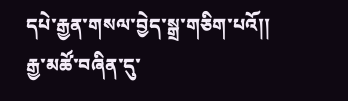དཔེ་རྒྱན་གསལ་བྱེད་སྒྲ་གཅིག་པའོ།།
རྒྱ་མཚོ་བཞིན་དུ་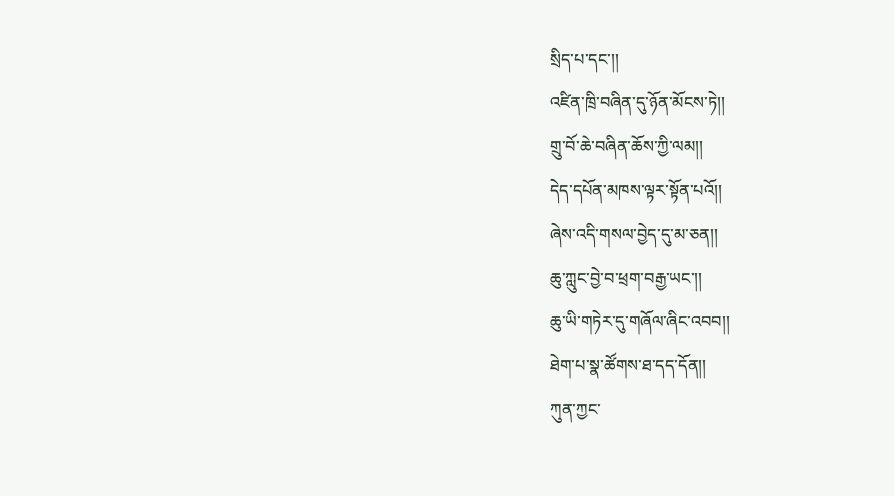སྲིད་པ་དང་།།
འཛིན་ཁྲི་བཞིན་དུ་ཉོན་མོངས་ཏེ།།
གྲུ་བོ་ཆེ་བཞིན་ཆོས་ཀྱི་ལམ།།
དེད་དཔོན་མཁས་ལྟར་སྟོན་པའོ།།
ཞེས་འདི་གསལ་བྱེད་དུ་མ་ཅན།།
ཆུ་ཀླུང་བྱེ་བ་ཕྲག་བརྒྱ་ཡང་།།
ཆུ་ཡི་གཏེར་དུ་གཞོལ་ཞིང་འབབ།།
ཐེག་པ་སྣ་ཚོགས་ཐ་དད་དོན།།
ཀུན་ཀྱང་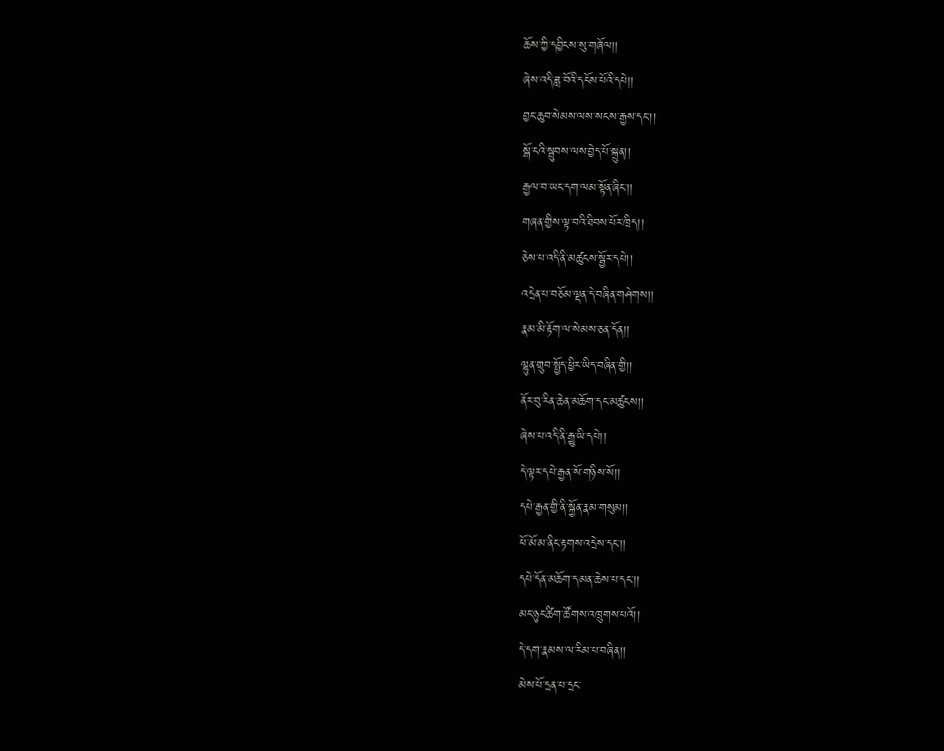ཆོས་ཀྱི་དབྱིངས་སུ་གཞོལ།།
ཞེས་འདི་ཟླ་བོའི་དངོས་པོའི་དཔེ།།
བྱང་ཆུབ་སེམས་ལས་སངས་རྒྱས་དང་།།
སྒོ་ངའི་སྦུབས་ལས་བྱེད་པོ་སྐྲུན།།
རྒྱལ་བ་ཡང་དག་ལམ་སྟོན་ཞིང་།།
གཞན་གྱིས་ལྟ་བའི་ཐིབས་པོར་ཁྲིད།།
ཅེས་པ་འདི་ནི་མཚུངས་སྦྱོར་དཔེ།།
འདྲེན་པ་བཅོམ་ལྡན་དེ་བཞིན་གཤེགས།།
རྣམ་མི་རྟོག་ལ་སེམས་ཅན་དོན།།
ལྷུན་གྲུབ་སྤྱོད་ཕྱིར་ཡིད་བཞིན་གྱི།།
ནོར་བུ་རིན་ཆེན་མཆོག་དང་མཚུངས།།
ཞེས་པ་འདི་ནི་རྒྱུ་ཡི་དཔེ།།
དེ་ལྟར་དཔེ་རྒྱན་སོ་གཉིས་སོ།།
དཔེ་རྒྱན་གྱི་ནི་སྐྱོན་རྣམ་གསུམ།།
ཕོ་མོ་མ་ནིང་རྟགས་འདྲེས་དང་།།
དཔེ་དོན་མཆོག་དམན་ཆེས་པ་དང་།།
མང་ཉུང་ཚིག་ཚོགས་འཁྲུགས་པའོ།།
དེ་དག་རྣམས་ལ་རིམ་པ་བཞིན།།
མེས་པོ་དྲན་པ་དྲང་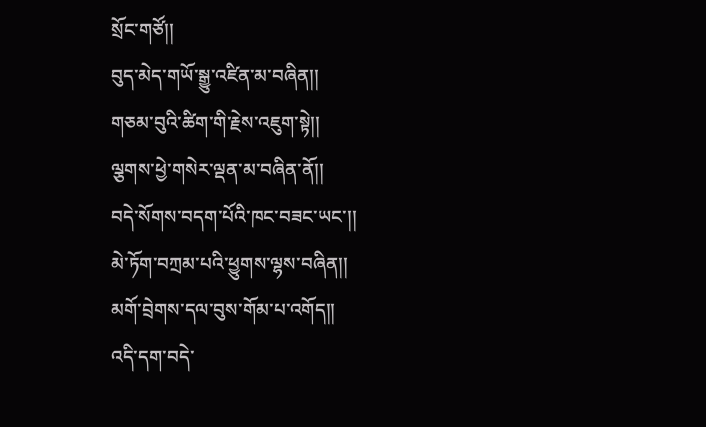སྲོང་གཙོ།།
བུད་མེད་གཡོ་སྒྱུ་འཛིན་མ་བཞིན།།
གཅམ་བུའི་ཚིག་གི་རྗེས་འཇུག་སྟེ།།
ལྕགས་ཕྱེ་གསེར་ལྡན་མ་བཞིན་ནོ།།
བདེ་སོགས་བདག་པོའི་ཁང་བཟང་ཡང་།།
མེ་ཏོག་བཀྲམ་པའི་ཕྱུགས་ལྷས་བཞིན།།
མགོ་བྲེགས་དལ་བུས་གོམ་པ་འགོད།།
འདི་དག་བདེ་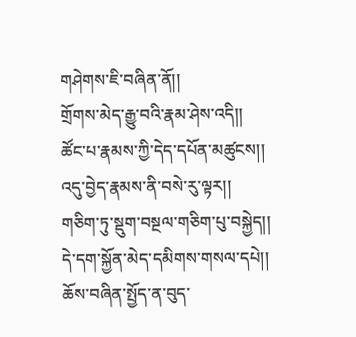གཤེགས་ཇི་བཞིན་ནོ།།
གྲོགས་མེད་རྒྱུ་བའི་རྣམ་ཤེས་འདི།།
ཚོང་པ་རྣམས་ཀྱི་དེད་དཔོན་མཚུངས།།
འདུ་བྱེད་རྣམས་ནི་བསེ་རུ་ལྟར།།
གཅིག་ཏུ་སྡུག་བསྔལ་གཅིག་པུ་བསྐྱེད།།
དེ་དག་སྐྱོན་མེད་དམིགས་གསལ་དཔེ།།
ཆོས་བཞིན་སྤྱོད་ན་བུད་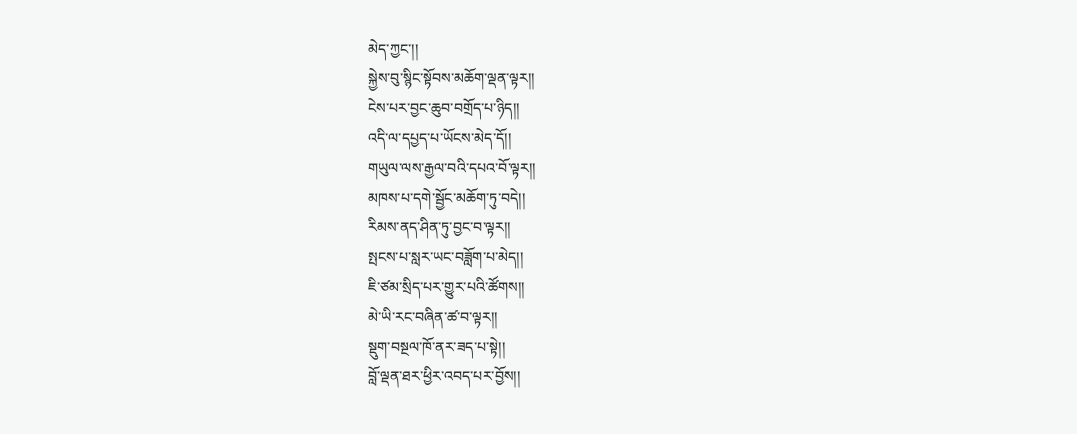མེད་ཀྱང་།།
སྐྱེས་བུ་སྙིང་སྟོབས་མཆོག་ལྡན་ལྟར།།
ངེས་པར་བྱང་ཆུབ་བགྲོད་པ་ཉིད།།
འདི་ལ་དཔྱད་པ་ཡོངས་མེད་དོ།།
གཡུལ་ལས་རྒྱལ་བའི་དཔའ་བོ་ལྟར།།
མཁས་པ་དགེ་སྦྱོང་མཆོག་ཏུ་བདེ།།
རིམས་ནད་ཤིན་ཏུ་བྱང་བ་ལྟར།།
སྤངས་པ་སླར་ཡང་བཟློག་པ་མེད།།
ཇི་ཙམ་སྲིད་པར་གྱུར་པའི་ཚོགས།།
མེ་ཡི་རང་བཞིན་ཚ་བ་ལྟར།།
སྡུག་བསྔལ་ཁོ་ནར་ཟད་པ་སྟེ།།
བློ་ལྡན་ཐར་ཕྱིར་འབད་པར་བྱོས།།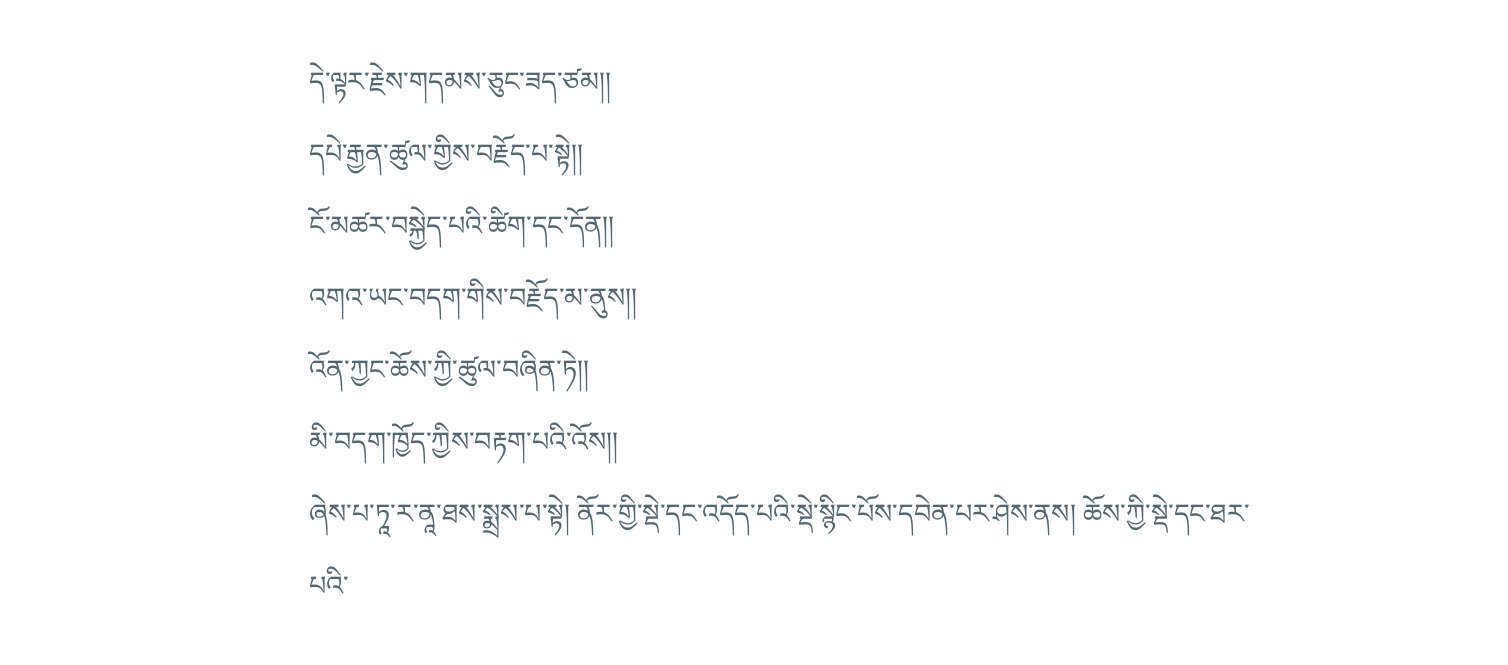དེ་ལྟར་རྗེས་གདམས་ཅུང་ཟད་ཙམ།།
དཔེ་རྒྱན་ཚུལ་གྱིས་བརྗོད་པ་སྟེ།།
ངོ་མཚར་བསྐྱེད་པའི་ཚིག་དང་དོན།།
འགའ་ཡང་བདག་གིས་བརྗོད་མ་ནུས།།
འོན་ཀྱང་ཆོས་ཀྱི་ཚུལ་བཞིན་ཏེ།།
མི་བདག་ཁྱོད་ཀྱིས་བརྟག་པའི་འོས།།
ཞེས་པ་ཏཱ་ར་ནཱ་ཐས་སྨྲས་པ་སྟེ། ནོར་གྱི་སྡེ་དང་འདོད་པའི་སྡེ་སྙིང་པོས་དབེན་པར་ཤེས་ནས། ཆོས་ཀྱི་སྡེ་དང་ཐར་པའི་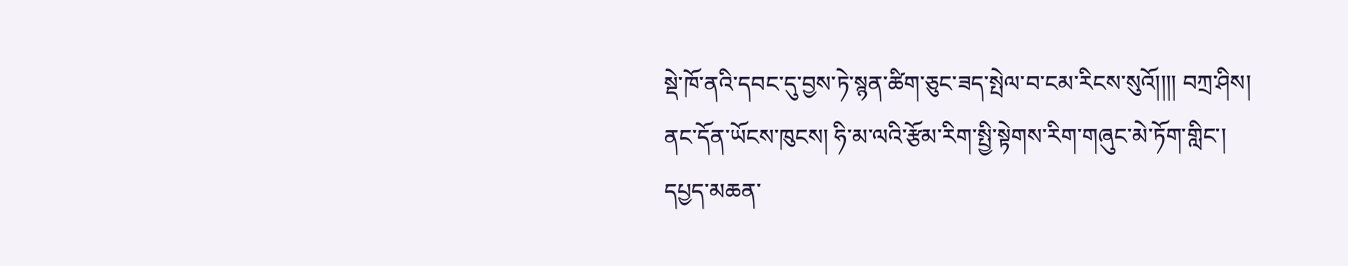སྡེ་ཁོ་ནའི་དབང་དུ་བྱས་ཏེ་སྙན་ཚིག་ཅུང་ཟད་སྤེལ་བ་ངམ་རིངས་སུའོ།།།། བཀྲ་ཤིས།
ནང་དོན་ཡོངས་ཁུངས། ཧི་མ་ལའི་རྩོམ་རིག་སྤྱི་སྟེགས་རིག་གཞུང་མེ་ཏོག་གླིང་།
དཔྱད་མཆན་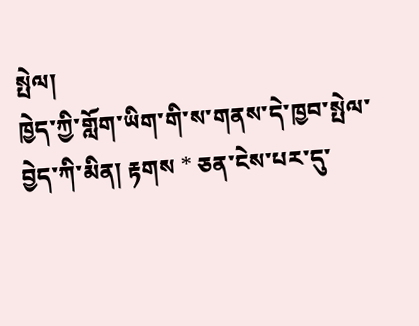སྤེལ།
ཁྱེད་ཀྱི་གློག་ཡིག་གི་ས་གནས་དེ་ཁྱབ་སྤེལ་བྱེད་ཀི་མིན། རྟགས * ཅན་ངེས་པར་དུ་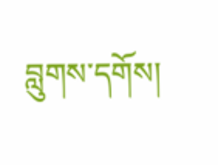བླུགས་དགོས།